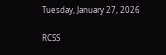Tuesday, January 27, 2026

RCSS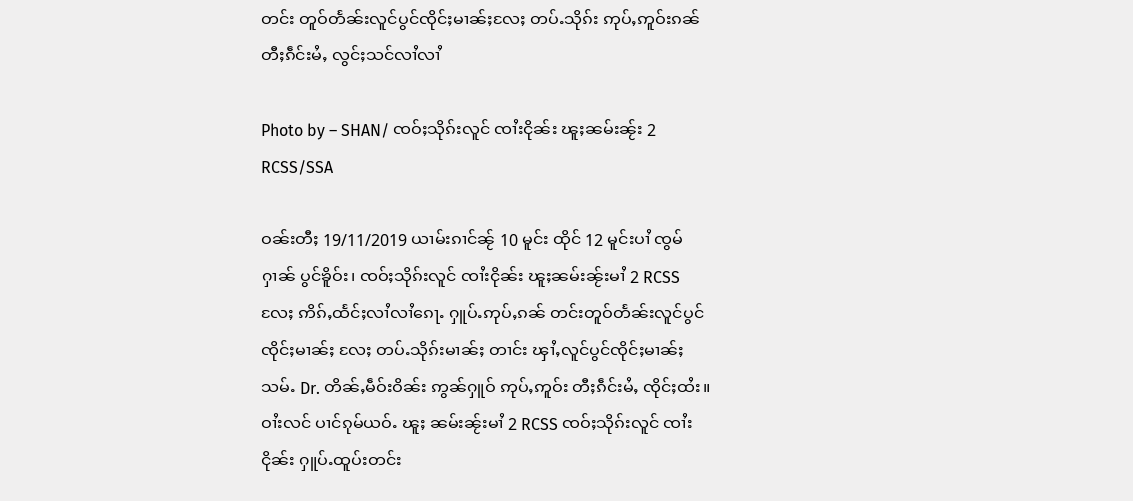တင်း တူဝ်တႅၼ်းလူင်ပွင်ၸိုင်ႈမၢၼ်ႈလႄႈ တပ်ႉသိုၵ်း ဢုပ်ႇဢူဝ်းၵၼ် တီႈၵဵင်းမႆႇ လွင်ႈသင်လၢႆလၢႆ

Photo by – SHAN/ ၸဝ်ႈသိုၵ်းလူင် ၸၢႆးငိုၼ်း ၽူႈၼမ်းၼႂ်း 2 RCSS/SSA

ဝၼ်းတီႈ 19/11/2019 ယၢမ်းၵၢင်ၼႂ် 10 မူင်း ထိုင် 12 မူင်းပၢႆ ၸွမ်ႁၢၼ် ပွင်ၶိူဝ်း၊ ၸဝ်ႈသိုၵ်းလူင် ၸၢႆးငိုၼ်း ၽူႈၼမ်းၼႂ်းမၢႆ 2 RCSS လႄႈ ဢိၵ်ႇထႅင်ႈလၢႆလၢႆၵေႃႉ ႁူပ်ႉဢုပ်ႇၵၼ် တင်းတူဝ်တႅၼ်းလူင်ပွင်ၸိုင်ႈမၢၼ်ႈ လႄႈ တပ်ႉသိုၵ်းမၢၼ်ႈ တၢင်း ၾၢႆႇလူင်ပွင်ၸိုင်ႈမၢၼ်ႈသမ်ႉ Dr. တိၼ်ႇမဵဝ်းဝိၼ်း ဢွၼ်ႁူဝ် ဢုပ်ႇဢူဝ်း တီႈၵဵင်းမႆႇ ၸိုင်ႈထႆး။ ဝၢႆးလင် ပၢင်ၵုမ်ယဝ်ႉ ၽူႈ ၼမ်းၼႂ်းမၢႆ 2 RCSS ၸဝ်ႈသိုၵ်းလူင် ၸၢႆးငိုၼ်း ႁူပ်ႉထူပ်းတင်း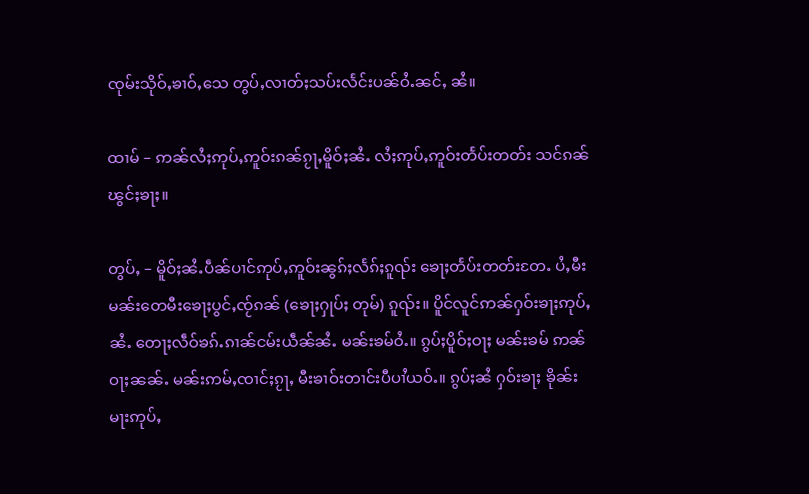ၸုမ်းသိုဝ်ႇၶၢဝ်ႇသေ တွပ်ႇလၢတ်ႈသပ်းလႅင်းပၼ်ဝႆႉၼင်ႇ ၼႆ။

ထၢမ် – ဢၼ်လႆႈဢုပ်ႇဢူဝ်းၵၼ်ၵႂႃႇမိူဝ်ႈၼႆႉ လႆႈဢုပ်ႇဢူဝ်းတႅပ်းတတ်း သင်ၵၼ်ၽွင်ႈၶႃႈ။

တွပ်ႇ – မိူဝ်ႈၼႆႉပဵၼ်ပၢင်ဢုပ်ႇဢူဝ်းၼွၵ်ႈလႅၵ်ႈၵူၺ်း ၶေႃႈတႅပ်းတတ်းတႄႉ ပႆႇမီး မၼ်းတေမီးၶေႃႈပွင်ႇၸႂ်ၵၼ် (ၶေႃႈႁုပ်ႈ တုမ်) ၵူၺ်း။ ပိူင်လူင်ဢၼ်ႁဝ်းၶႃႈဢုပ်ႇၼႆႉ တေႃႈလဵဝ်ၶၵ်ႉၵၢၼ်ငမ်းယဵၼ်ၼႆႉ မၼ်းၶမ်ဝႆႉ။ ၵွပ်ႈပိူဝ်ႈဝႃႈ မၼ်းၶမ် ဢၼ် ဝႃႈၼၼ်ႉ မၼ်းဢမ်ႇၸၢင်ႈၵႂႃႇ မီးၶၢဝ်းတၢင်းပီပၢႆယဝ်ႉ။ ၵွပ်ႈၼႆ ႁဝ်းၶႃႈ ၶိုၼ်းမႃးဢုပ်ႇ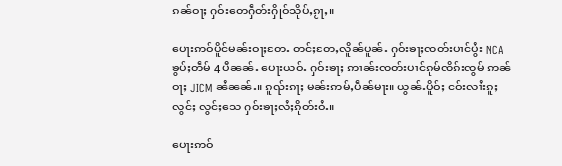ၵၼ်ဝႃႈ ႁဝ်းတေႁဵတ်းႁိုဝ်သိုပ်ႇၵႂႃႇ။

ပေႃးဢဝ်ပိူင်မၼ်းဝႃႈတႄႉ တင်ႈတႄႇလိူၼ်ပူၼ်ႉ ႁဝ်းၶႃႈၸတ်းပၢင်ပွႆး NCA ၶွပ်ႈတဵမ် 4 ပီၼၼ်ႉ ပေႃးယဝ်ႉ ႁဝ်းၶႃႈ ဢၢၼ်းၸတ်းပၢင်ၵုမ်ၸိၵ်းၸွမ် ဢၼ်ဝႃႈ JICM ၼႆၼၼ်ႉ။ ၵူၺ်းၵႃႈ မၼ်းဢမ်ႇပဵၼ်မႃး။ ယွၼ်ႉပိူဝ်ႈ ငဝ်းလၢႆးၵူႈလွင်ႈ လွင်ႈသေ ႁဝ်းၶႃႈလႆႈၵိုတ်းဝႆႉ။

ပေႃးဢဝ်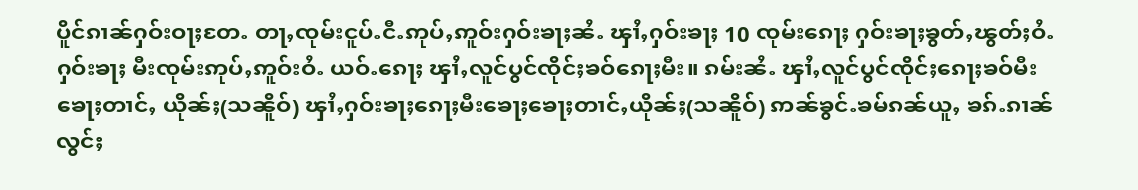ပိူင်ၵၢၼ်ႁဝ်းဝႃႈတႄႉ တႃႇၸုမ်းငူပ်ႉငီႉဢုပ်ႇဢူဝ်းႁဝ်းၶႃႈၼႆႉ ၾၢႆႇႁဝ်းၶႃႈ 10 ၸုမ်းၵေႃႈ ႁဝ်းၶႃႈၶွတ်ႇၽွတ်ႈဝႆႉ ႁဝ်းၶႃႈ မီးၸုမ်းဢုပ်ႇဢူဝ်းဝႆႉ ယဝ်ႉၵေႃႈ ၾၢႆႇလူင်ပွင်ၸိုင်ႈၶဝ်ၵေႃႈမီး။ ၵမ်းၼႆႉ ၾၢႆႇလူင်ပွင်ၸိုင်ႈၵေႃႈၶဝ်မီးၶေႃႈတၢင်ႇ ယိုၼ်ႈ(သၼိူဝ်) ၾၢႆႇႁဝ်းၶႃႈၵေႃႈမီးၶေႃႈၶေႃႈတၢင်ႇယိုၼ်ႈ(သၼိူဝ်) ဢၼ်ၶွင်ႉၶမ်ၵၼ်ယူႇ ၶၵ်ႉၵၢၼ်လွင်ႈ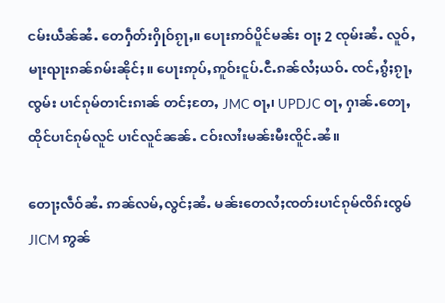ငမ်းယဵၼ်ၼႆႉ တေႁဵတ်းႁိုဝ်ၵႂႃႇ။ ပေႃးဢဝ်ပိူင်မၼ်း ဝႃႈ 2 ၸုမ်းၼႆႉ လူဝ်ႇမႃးၺႃးၵၼ်ၵမ်းၼိုင်ႈ။ ပေႃးဢုပ်ႇဢူဝ်းငူပ်ႉငီႉၵၼ်လႆႈယဝ်ႉ ၸင်ႇၵွႆႈၵႂႃႇၸွမ်း ပၢင်ၵုမ်တၢင်းၵၢၼ် တင်ႈတႄႇ JMC ဝႃႇ၊ UPDJC ဝႃႇ ႁၢၼ်ႉတေႃႇထိုင်ပၢင်ၵုမ်လူင် ပၢင်လူင်ၼၼ်ႉ ငဝ်းလၢႆးမၼ်းမီးၸိူင်ႉၼႆ။

တေႃႈလဵဝ်ၼႆႉ ဢၼ်လမ်ႇလွင်ႈၼႆႉ မၼ်းတေလႆႈၸတ်းပၢင်ၵုမ်ၸိၵ်းၸွမ် JICM ဢွၼ်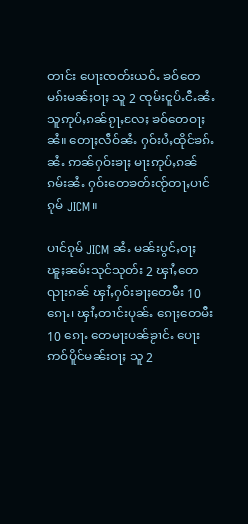တၢင်း ပေႃးၸတ်းယဝ်ႉ ၶဝ်တေ မၵ်းမၼ်ႈဝႃႈ သူ 2 ၸုမ်းငူပ်ႉငီႉၼႆႉ သူဢုပ်ႇၵၼ်ၵႂႃႇလႄႈ ၶဝ်တေဝႃႈၼႆ။ တေႃႈလဵဝ်ၼႆႉ ႁဝ်းပႆႇထိုင်ၶၵ်ႉၼႆႉ ဢၼ်ႁဝ်းၶႃႈ မႃးဢုပ်ႇၵၼ်ၵမ်းၼႆႉ ႁဝ်းတေၶတ်းၸႂ်တႃႇပၢင်ၵုမ် JICM။

ပၢင်ၵုမ် JICM ၼႆႉ မၼ်းပွင်ႇဝႃႈ ၽူႈၼမ်းသုင်သုတ်း 2 ၾၢႆႇတေၺႃးၵၼ် ၾၢႆႇႁဝ်းၶႃႈတေမီး 10 ၵေႃႉ၊ ၾၢႆႇတၢင်းပုၼ်ႉ ၵေႃႈတေမီး 10 ၵေႃႉ တေမႃးပၼ်ၶႂၢင်ႉ ပေႃးဢဝ်ပိူင်မၼ်းဝႃႈ သူ 2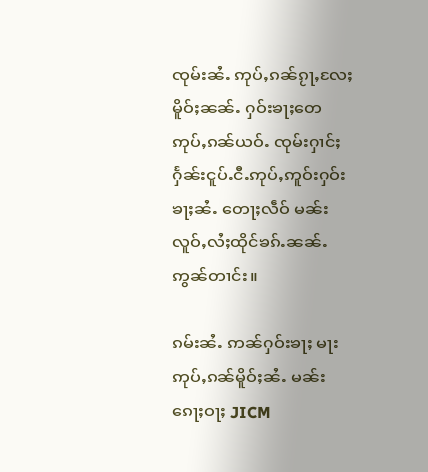ၸုမ်းၼႆႉ ဢုပ်ႇၵၼ်ၵႂႃႇလႄႈ မိူဝ်ႈၼၼ်ႉ ႁဝ်းၶႃႈတေ ဢုပ်ႇၵၼ်ယဝ်ႉ ၸုမ်းႁၢင်ႈႁႅၼ်းငူပ်ႉငီႉဢုပ်ႇဢူဝ်းႁဝ်းၶႃႈၼႆႉ တေႃႈလဵဝ် မၼ်းလူဝ်ႇလႆႈထိုင်ၶၵ်ႉၼၼ်ႉ ဢွၼ်တၢင်း။

ၵမ်းၼႆႉ ဢၼ်ႁဝ်းၶႃႈ မႃးဢုပ်ႇၵၼ်မိူဝ်ႈၼႆႉ မၼ်းၵေႃႈဝႃႈ JICM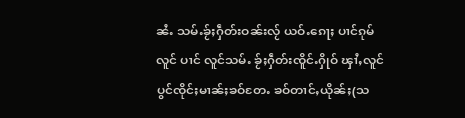ၼႆႉ သမ်ႉၶႂ်ႈႁဵတ်းဝၼ်းလႂ် ယဝ်ႉၵေႃႈ ပၢင်ၵုမ်လူင် ပၢင် လူင်သမ်ႉ ၶႂ်ႈႁဵတ်းၸိူင်ႉႁိုဝ် ၾၢႆႇလူင်ပွင်ၸိုင်ႈမၢၼ်ႈၶဝ်တႄႉ ၶဝ်တၢင်ႇယိုၼ်ႈ(သ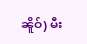ၼိူဝ်) မီး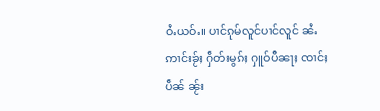ဝႆႉယဝ်ႉ။ ပၢင်ၵုမ်လူင်ပၢင်လူင် ၼႆႉ ဢၢင်းၶႂ်ႈ ႁဵတ်းမွၵ်ႈ ႁူဝ်ပီၼႃႈ ၸၢင်ႈပဵၼ် ၼႂ်း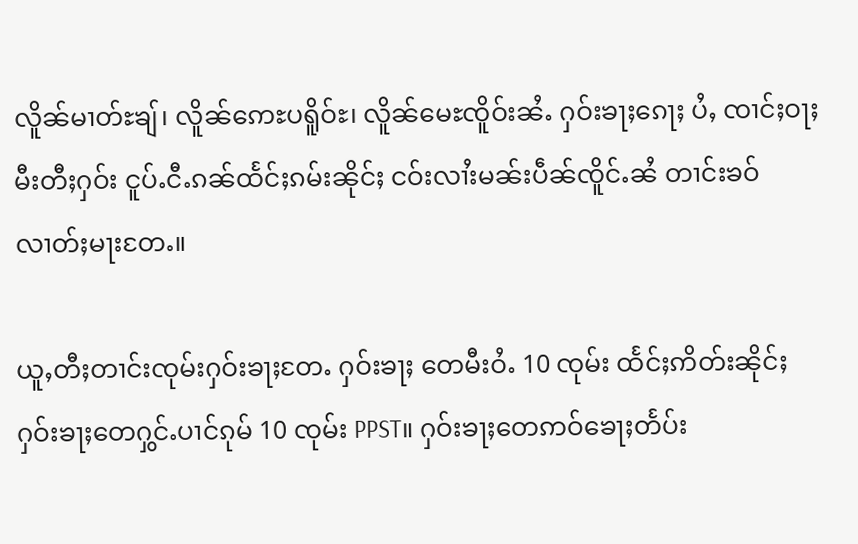လိူၼ်မၢတ်ႊၶျ်၊ လိူၼ်ဢေႊပရိူဝ်ႊ၊ လိူၼ်မေႊၸိူဝ်းၼႆႉ ႁဝ်းၶႃႈၵေႃႈ ပႆႇ ၸၢင်ႈဝႃႈ မီးတီႈႁဝ်း ငူပ်ႉငီႉၵၼ်ထႅင်ႈၵမ်းၼိုင်ႈ ငဝ်းလၢႆးမၼ်းပဵၼ်ၸိူင်ႉၼႆ တၢင်းၶဝ်လၢတ်ႈမႃးတႄႉ။

ယူႇတီႈတၢင်းၸုမ်းႁဝ်းၶႃႈတႄႉ ႁဝ်းၶႃႈ တေမီးဝႆႉ 10 ၸုမ်း ထႅင်ႈဢိတ်းၼိုင်ႈ ႁဝ်းၶႃႈတေႁွင်ႉပၢင်ၵုမ် 10 ၸုမ်း PPST။ ႁဝ်းၶႃႈတေဢဝ်ၶေႃႈတႅပ်း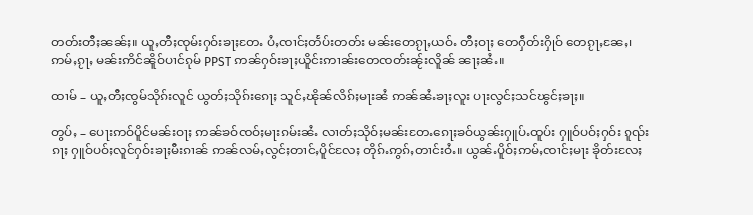တတ်းတီႈၼၼ်ႈ။ ယူႇတီႈၸုမ်းႁဝ်းၶႃႈတႄႉ ပႆႇၸၢင်ႈတႅပ်းတတ်း မၼ်းတေၵႂႃႇယဝ်ႉ တီႈဝႃႈ တေႁဵတ်းႁိုဝ် တေၵႂႃႇၼႄႇ၊ ဢမ်ႇၵႂႃႇ မၼ်းဢိင်ၼိူဝ်ပၢင်ၵုမ် PPST ဢၼ်ႁဝ်းၶႃႈယိူင်းဢၢၼ်းတေၸတ်းၼႂ်းလိူၼ် ၼႃႈၼႆႉ။

ထၢမ် – ယူႇတီႈၸွမ်သိုၵ်းလူင် ယွတ်ႈသိုၵ်းၵေႃႈ သူင်ႇၽိုၼ်လိၵ်ႈမႃးၼႆ ဢၼ်ၼႆႉၶႃႈလူး ပႃးလွင်ႈသင်ၽွင်ႈၶႃႈ။

တွပ်ႇ – ပေႃးဢဝ်ပိူင်မၼ်းဝႃႈ ဢၼ်ၶဝ်ၸဝ်ႈမႃးၵမ်းၼႆႉ လၢတ်ႈသိုဝ်ႈမၼ်းတႄႉၵေႃႈၶဝ်ယွၼ်းႁူပ်ႉထူပ်း ႁူဝ်ပဝ်ႈႁဝ်း ၵူၺ်းၵႃႈ ႁူဝ်ပဝ်ႈလူင်ႁဝ်းၶႃႈမီးၵၢၼ် ဢၼ်လမ်ႇလွင်ႈတၢင်ႇပိူင်လႄႈ တိုၵ်ႉဢွၵ်ႇတၢင်းဝႆႉ။ ယွၼ်ႉပိူဝ်ႈဢမ်ႇၸၢင်ႈမႃး ၶိုတ်းလႄႈ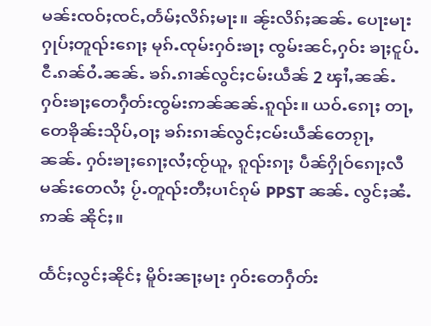မၼ်းၸဝ်ႈၸင်ႇတႅမ်ႈလိၵ်ႈမႃး။ ၼႂ်းလိၵ်ႈၼၼ်ႉ ပေႃးမႃးႁုပ်ႈတူၺ်းၵေႃႈ မုၵ်ႉၸုမ်းႁဝ်းၶႃႈ ၸွမ်းၼင်ႇႁဝ်း ၶႃႈငူပ်ႉငီႉၵၼ်ဝႆႉၼၼ်ႉ ၶၵ်ႉၵၢၼ်လွင်ႈငမ်းယဵၼ် 2 ၾၢႆႇၼၼ်ႉ ႁဝ်းၶႃႈတေႁဵတ်းၸွမ်းဢၼ်ၼၼ်ႉၵူၺ်း။ ယဝ်ႉၵေႃႈ တႃႇ တေၶိုၼ်းသိုပ်ႇဝႃႈ ၶၵ်းၵၢၼ်လွင်ႈငမ်းယဵၼ်တေၵႂႃႇ ၼၼ်ႉ ႁဝ်းၶႃႈၵေႃႈလႆႈၸႂ်ယူႇ ၵူၺ်းၵႃႈ ပဵၼ်ႁိုဝ်ၵေႃႈလီ မၼ်းတေလႆႈ ပႂ်ႉတူၺ်းတီႈပၢင်ၵုမ် PPST ၼၼ်ႉ လွင်ႈၼႆႉဢၼ် ၼိုင်ႈ။

ထႅင်ႈလွင်ႈၼိုင်ႈ မိူဝ်းၼႃႈမႃး ႁဝ်းတေႁဵတ်း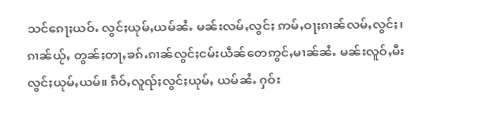သင်ၵေႃႈယဝ်ႉ လွင်ႈယုမ်ႇယမ်ၼႆႉ မၼ်းလမ်ႇလွင်ႈ ဢမ်ႇဝႃႈၵၢၼ်လမ်ႇလွင်ႈ၊ ၵၢၼ်ယႂ်ႇ တွၼ်ႈတႃႇၶၵ်ႉၵၢၼ်လွင်ႈငမ်းယဵၼ်တေဢွင်ႇမၢၼ်ၼႆႉ မၼ်းလူဝ်ႇမီးလွင်ႈယုမ်ႇယမ်။ ၵဵဝ်ႇလူၺ်ႈလွင်ႈယုမ်ႇ ယမ်ၼႆႉ ႁဝ်း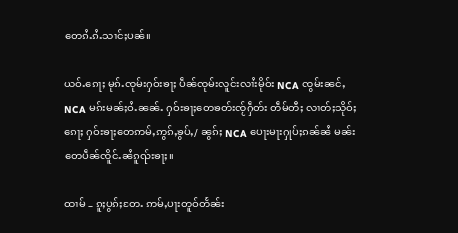တေၵႆႉၵႆႉသၢင်ႈပၼ်။

ယဝ်ႉၵေႃႈ မုၵ်ႉၸုမ်းႁဝ်းၶႃႈ ပဵၼ်ၸုမ်းလူင်းလၢႆးမိုဝ်း NCA ၸွမ်းၼင်ႇ NCA မၵ်းမၼ်ႈဝႆႉၼၼ်ႉ ႁဝ်းၶႃႈတေၶတ်းၸႂ်ႁဵတ်း တဵမ်တီႈ လၢတ်ႈသိုဝ်ႈၵေႃႈ ႁဝ်းၶႃႈတေဢမ်ႇဢွၵ်ႇၶွပ်ႇ/ ၼွၵ်ႈ NCA ပေႃးမႃးႁုပ်ႈၵၼ်ၼႆ မၼ်းတေပဵၼ်ၸိူင်ႉၼႆၵူၺ်းၶႃႈ။

ထၢမ် – ၵူႈပွၵ်ႈတႄႉ ဢမ်ႇပႃးတူဝ်တႅၼ်း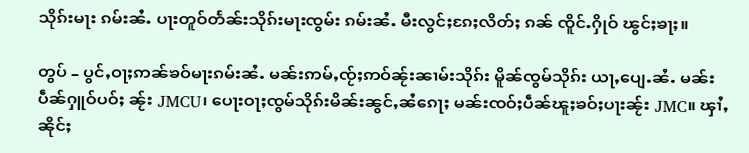သိုၵ်းမႃး ၵမ်းၼႆႉ ပႃးတူဝ်တႅၼ်းသိုၵ်းမႃးၸွမ်း ၵမ်းၼႆႉ မီးလွင်ႈၵႄႈလိတ်ႈ ၵၼ် ၸိူင်ႉႁိုဝ် ၽွင်ႈၶႃႈ။

တွပ် – ပွင်ႇဝႃႈဢၼ်ၶဝ်မႃးၵမ်းၼႆႉ မၼ်းဢမ်ႇၸႂ်ႈဢဝ်ၼႂ်းၼၢမ်းသိုၵ်း မိူၼ်ၸွမ်သိုၵ်း ယႃႇပျေႉၼႆႉ မၼ်းပဵၼ်ႁူဝ်ပဝ်ႈ ၼႂ်း JMCU၊ ပေႃးဝႃႈၸွမ်သိုၵ်းမိၼ်းၼွင်ႇၼႆၵေႃႈ မၼ်းၸဝ်ႈပဵၼ်ၽူႈၶဝ်ႈပႃးၼႂ်း JMC။ ၾၢႆႇၼိုင်ႈ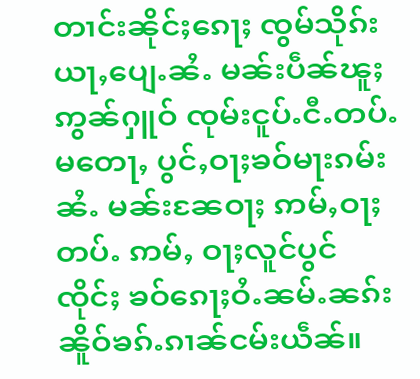တၢင်းၼိုင်ႈၵေႃႈ ၸွမ်သိုၵ်း ယႃႇပျေႉၼႆႉ မၼ်းပဵၼ်ၽူႈဢွၼ်ႁူဝ် ၸုမ်းငူပ်ႉငီႉတပ်ႉမတေႃႇ ပွင်ႇဝႃႈၶဝ်မႃးၵမ်းၼႆႉ မၼ်းၼႄဝႃႈ ဢမ်ႇဝႃႈတပ်ႉ ဢမ်ႇ ဝႃႈလူင်ပွင်ၸိုင်ႈ ၶဝ်ၵေႃႈဝႆႉၼမ်ႉၼၵ်း ၼိူဝ်ၶၵ်ႉၵၢၼ်ငမ်းယဵၼ်။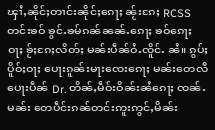ၾၢႆႇၼိုင်ႈတၢင်းၼိုင်ႈၵေႃႈ ၼႂ်းၵႄႈ RCSS တင်းၶဝ် ၶွင်ႉၶမ်ၵၼ်ၼၼ်ႉၵေႃႈ ၶဝ်ၵေႃႈဝႃႈ ၶႂ်ႈၵႄႈလိတ်ႈ မၼ်းပဵၼ်ဝႆႉၸိူင်ႉ ၼႆ။ ၵွပ်ႈပိူဝ်ႈဝႃႈ ပေႃးၵူၼ်းမႃးၸေးၵေႃႈ မၼ်းတေလီ ပေႃးပဵၼ် Dr. တိၼ်ႇမဵဝ်းဝိၼ်းၼႆၵေႃႈ ၸၼ်ႉမၼ်း တေပဵင်းၵၼ်တင်းဢူးဢွင်ႇမိၼ်း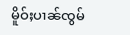မိူဝ်ႈပၢၼ်ၸွမ်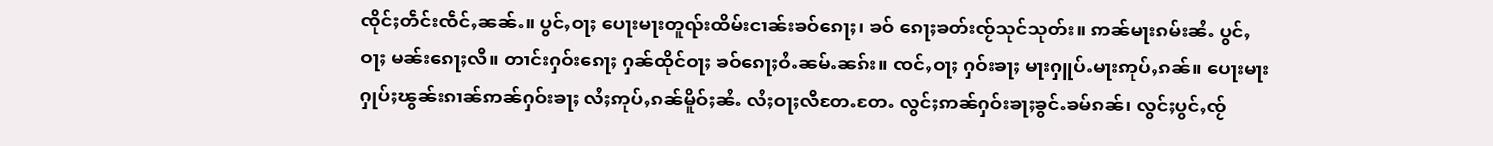ၸိုင်ႈတဵင်းၸဵင်ႇၼၼ်ႉ။ ပွင်ႇဝႃႈ ပေႃးမႃးတူၺ်းထိမ်းငၢၼ်းၶဝ်ၵေႃႈ၊ ၶဝ် ၵေႃႈၶတ်းၸႂ်သုင်သုတ်း။ ဢၼ်မႃးၵမ်းၼႆႉ ပွင်ႇဝႃႈ မၼ်းၵေႃႈလီ။ တၢင်းႁဝ်းၵေႃႈ ႁၼ်ထိုင်ဝႃႈ ၶဝ်ၵေႃႈဝႆႉၼမ်ႉၼၵ်း။ ၸင်ႇဝႃႈ ႁဝ်းၶႃႈ မႃးႁူပ်ႉမႃးဢုပ်ႇၵၼ်။ ပေႃးမႃးႁုပ်ႈၽွၼ်းၵၢၼ်ဢၼ်ႁဝ်းၶႃႈ လႆႈဢုပ်ႇၵၼ်မိူဝ်ႈၼႆႉ လႆႈဝႃႈလီတႄႉတႄႉ လွင်ႈဢၼ်ႁဝ်းၶႃႈၶွင်ႉၶမ်ၵၼ်၊ လွင်ႈပွင်ႇၸႂ်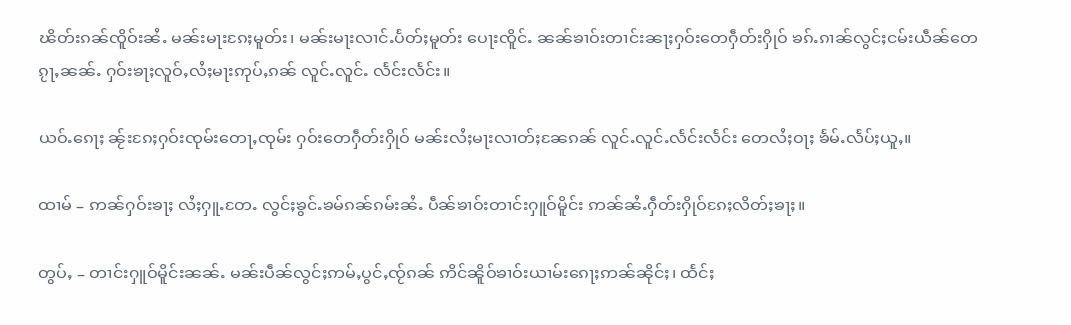ၽိတ်းၵၼ်ၸိူဝ်းၼႆႉ မၼ်းမႃးၵႄႈမူတ်း၊ မၼ်းမႃးလၢင်ႉပႅတ်ႈမူတ်း ပေႃးၸိူင်ႉ ၼၼ်ၶၢဝ်းတၢင်းၼႃႈႁဝ်းတေႁဵတ်းႁိုဝ် ၶၵ်ႉၵၢၼ်လွင်ႈငမ်းယဵၼ်တေၵႂႃႇၼၼ်ႉ ႁဝ်းၶႃႈလူဝ်ႇလႆႈမႃးဢုပ်ႇၵၼ် လူင်ႉလူင်ႉ လႅင်းလႅင်း။

ယဝ်ႉၵေႃႈ ၼႂ်းၵႄႈႁဝ်းၸုမ်းတေႃႇၸုမ်း ႁဝ်းတေႁဵတ်းႁိုဝ် မၼ်းလႆႈမႃးလၢတ်ႈၼႄၵၼ် လူင်ႉလူင်ႉလႅင်းလႅင်း တေလႆႈဝႃႈ ၶႅမ်ႉလႅပ်ႈယူႇ။

ထၢမ် – ဢၼ်ႁဝ်းၶႃႈ လႆႈႁူႉတႄႉ လွင်ႈၶွင်ႉၶမ်ၵၼ်ၵမ်းၼႆႉ ပဵၼ်ၶၢဝ်းတၢင်းႁူဝ်မိူင်း ဢၼ်ၼႆႉႁဵတ်းႁိုဝ်ၵႄႈလိတ်ႈၶႃႈ။

တွပ်ႇ – တၢင်းႁူဝ်မိူင်းၼၼ်ႉ မၼ်းပဵၼ်လွင်ႈဢမ်ႇပွင်ႇၸႂ်ၵၼ် ဢိင်ၼိူဝ်ၶၢဝ်းယၢမ်းၵေႃႈဢၼ်ၼိုင်ႈ၊ ထႅင်ႈ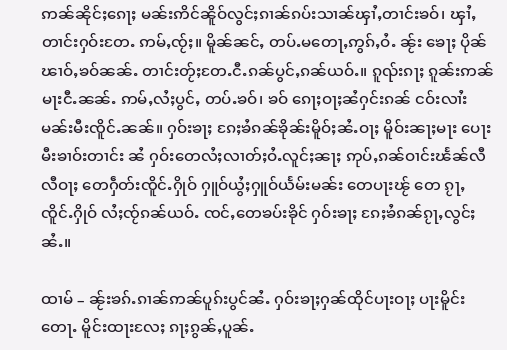ဢၼ်ၼိုင်ႈၵေႃႈ မၼ်းဢိင်ၼိူဝ်လွင်ႈၵၢၼ်ၵပ်းသၢၼ်ၾၢႆႇတၢင်းၶဝ်၊ ၾၢႆႇတၢင်းႁဝ်းတႄႉ ဢမ်ႇၸႂ်ႈ။ မိူၼ်ၼင်ႇ တပ်ႉမတေႃႇဢွၵ်ႇဝႆႉ ၼႂ်း ၶေႃႈ ပိုၼ်ၽၢဝ်ႇၶဝ်ၼၼ်ႉ တၢင်းတႂ်ႈတႄႉငီႉၵၼ်ပွင်ႇၵၼ်ယဝ်ႉ။ ၵူၺ်းၵႃႈ ၵူၼ်းဢၼ်မႃးငီႉၼၼ်ႉ ဢမ်ႇလႆႈပွင်ႇ တပ်ႉၶဝ်၊ ၶဝ် ၵေႃႈဝႃႈၼႆႁင်းၵၼ် ငဝ်းလၢႆးမၼ်းမီးၸိူင်ႉၼၼ်။ ႁဝ်းၶႃႈ ၵႄႈၶႆၵၼ်ၶိုၼ်းမိူဝ်ႈၼႆႉဝႃႈ မိူဝ်းၼႃႈမႃး ပေႃးမီးၶၢဝ်းတၢင်း ၼႆ ႁဝ်းတေလႆႈလၢတ်ႈဝႆႉလူင်ႈၼႃႈ ဢုပ်ႇၵၼ်ဝၢင်းၽႅၼ်လီလီဝႃႈ တေႁဵတ်းၸိူင်ႉႁိုဝ် ႁူဝ်ယွႆႈႁူဝ်ယႅမ်းမၼ်း တေပႃးၽႂ် တေ ၵႂႃႇၸိူင်ႉႁိုဝ် လႆႈၸႂ်ၵၼ်ယဝ်ႉ ၸင်ႇတေၶပ်းၶိုင် ႁဝ်းၶႃႈ ၵႄႈၶႆၵၼ်ၵႂႃႇလွင်ႈၼႆႉ။

ထၢမ် – ၼႂ်းၶၵ်ႉၵၢၼ်ဢၼ်ပူၵ်းပွင်ၼႆႉ ႁဝ်းၶႃႈႁၼ်ထိုင်ပႃးဝႃႈ ပႃးမိူင်းတေႃႉ မိူင်းထႃးလႄႈ ၵႃႈၵွၼ်ႇပူၼ်ႉ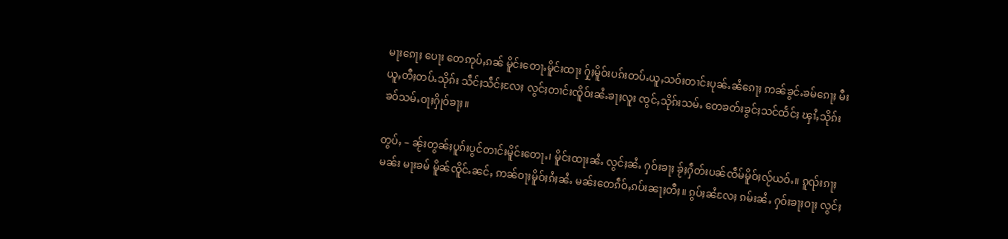မႃးၵေႃႈ ပေႃး တေဢုပ်ႇၵၼ် မိူင်းတေႃႉမိူင်းထႃး ႁႂ်ႈမိူဝ်းပၵ်းတပ်ႉယူႇသဝ်းတၢင်းပုၼ်ႉၼႆၵေႃႈ ဢၼ်ၶွင်ႉၶမ်ၵေႃႈ မီးယူႇတီႈတပ်ႉသိုၵ်း သဵင်ႈသဵင်ႈလႄႈ လွင်ႈတၢင်းၸိူဝ်းၼႆႉၶႃႈလူး ၸွင်ႇသိုၵ်းသမ်ႉ တေၶတ်းၶွင်ႈသင်ထႅင်ႈ ၾၢႆႇသိုၵ်းၶဝ်သမ်ႉဝႃႈႁိုဝ်ၶႃႈ။

တွပ်ႇ – ၼႂ်းတွၼ်ႈပူၵ်းပွင်တၢင်းမိူင်းတေႃႉ၊ မိူင်းထႃးၼႆႉ လွင်ႈၼႆႉ ႁဝ်းၶႃႈ ၶႂ်ႈႁဵတ်းပၼ်ၸဵမ်မိူဝ်ႈလႂ်ယဝ်ႉ။ ၵူၺ်းၵႃႈ မၼ်း မႃးၶမ် မိူၼ်ၸိူင်ႉၼင်ႇ ဢၼ်ဝႃႈမိူဝ်ႈၵႆႈၼႆႉ မၼ်းတေၵဵဝ်ႇၵပ်းၼႃႈတီႈ။ ၵွပ်ႈၼႆလႄႈ ၵမ်းၼႆႉ ႁဝ်းၶႃႈဝႃႈ လွင်ႈ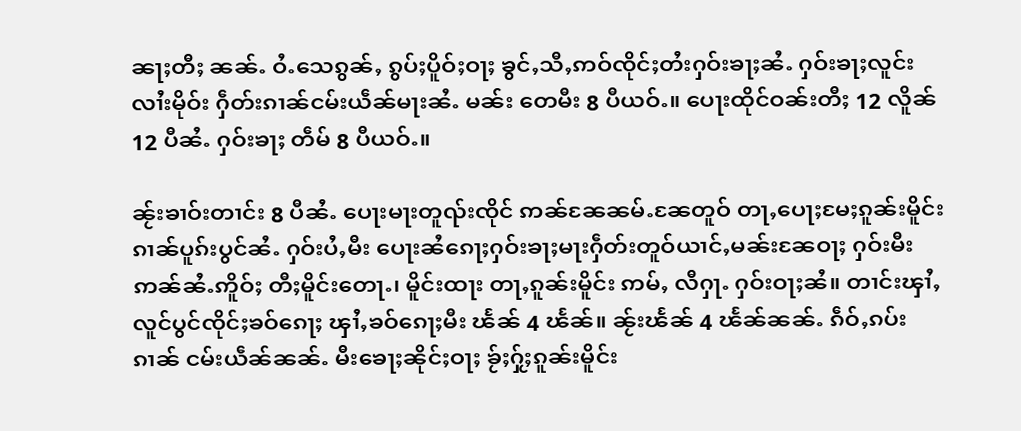ၼႃႈတီႈ ၼၼ်ႉ ဝႆႉသေၵွၼ်ႇ ၵွပ်ႈပိူဝ်ႈဝႃႈ ၶွင်ႇသီႇဢဝ်ၸိုင်ႈတႆးႁဝ်းၶႃႈၼႆႉ ႁဝ်းၶႃႈလူင်းလၢႆးမိုဝ်း ႁဵတ်းၵၢၼ်ငမ်းယဵၼ်မႃးၼႆႉ မၼ်း တေမီး 8 ပီယဝ်ႉ။ ပေႃးထိုင်ဝၼ်းတီႈ 12 လိူၼ် 12 ပီၼႆႉ ႁဝ်းၶႃႈ တဵမ် 8 ပီယဝ်ႉ။

ၼႂ်းၶၢဝ်းတၢင်း 8 ပီၼႆႉ ပေႃးမႃးတူၺ်းၸိုင် ဢၼ်ၼႄၼမ်ႉၼႄတူဝ် တႃႇပေႃႈမႄႈၵူၼ်းမိူင်း ၵၢၼ်ပူၵ်းပွင်ၼႆႉ ႁဝ်းပႆႇမီး ပေႃးၼႆၵေႃႈႁဝ်းၶႃႈမႃးႁဵတ်းတူဝ်ယၢင်ႇမၼ်းၼႄဝႃႈ ႁဝ်းမီးဢၼ်ၼႆႉဢိူဝ်ႈ တီႈမိူင်းတေႃႉ၊ မိူင်းထႃး တႃႇၵူၼ်းမိူင်း ဢမ်ႇ လီႁႃႉ ႁဝ်းဝႃႈၼႆ။ တၢင်းၾၢႆႇလူင်ပွင်ၸိုင်ႈၶဝ်ၵေႃႈ ၾၢႆႇၶဝ်ၵေႃႈမီး ၽႅၼ် 4 ၽႅၼ်။ ၼႂ်းၽႅၼ် 4 ၽႅၼ်ၼၼ်ႉ ၵဵဝ်ႇၵပ်းၵၢၼ် ငမ်းယဵၼ်ၼၼ်ႉ မီးၶေႃႈၼိုင်ႈဝႃႈ ၶႂ်ႈႁႂ်ႈၵူၼ်းမိူင်း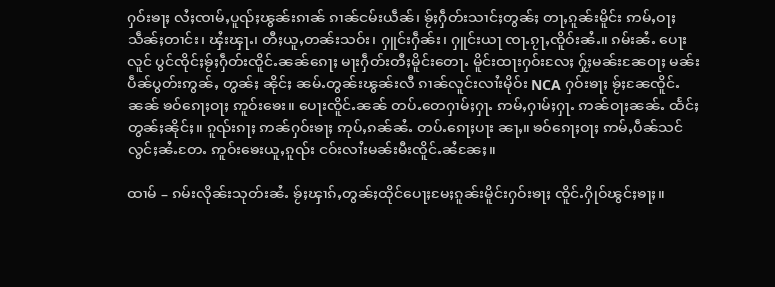ႁဝ်းၶႃႈ လႆႈၸၢမ်ႇပူၺ်ႈၽွၼ်းၵၢၼ် ၵၢၼ်ငမ်းယဵၼ်၊ ၶႂ်ႈႁဵတ်းသၢင်ႈတွၼ်ႈ တႃႇၵူၼ်းမိူင်း ဢမ်ႇဝႃႈသဵၼ်ႈတၢင်း၊ ၾႆးၾႃႉ၊ တီႈယူႇတၼ်းသဝ်း၊ ႁူင်းႁဵၼ်း၊ ႁူင်းယႃ ၸႃႉၵႂႃႇၸိူဝ်းၼႆႉ။ ၵမ်းၼႆႉ ပေႃးလူင် ပွင်ၸိုင်ႈၶႂ်ႈႁဵတ်းၸိူင်ႉၼၼ်ၵေႃႈ မႃးႁဵတ်းတီႈမိူင်းတေႃႉ မိူင်းထႃးႁဝ်းလႄႈ ႁႂ်ႈမၼ်းၼႄဝႃႈ မၼ်းပဵၼ်ပွတ်းဢွၼ်ႇ တွၼ်ႈ ၼိုင်ႈ ၼမ်ႉတွၼ်းၽွၼ်းလီ ၵၢၼ်လူင်းလၢႆးမိုဝ်း NCA ႁဝ်းၶႃႈ ၶႂ်ႈၼႄၸိူင်ႉၼၼ် ၶဝ်ၵေႃႈဝႃႈ ဢူဝ်းၶေး။ ပေႃးၸိူင်ႉၼၼ် တပ်ႉတေႁၢမ်ႈႁႃႉ ဢမ်ႇႁၢမ်ႈႁႃႉ ဢၼ်ဝႃႈၼၼ်ႉ ထႅင်ႈတွၼ်ႈၼိုင်ႈ။ ၵူၺ်းၵႃႈ ဢၼ်ႁဝ်းၶႃႈ ဢုပ်ႇၵၼ်ၼႆႉ တပ်ႉၵေႃႈပႃး ၼႃႇ။ ၶဝ်ၵေႃႈဝႃႈ ဢမ်ႇပဵၼ်သင် လွင်ႈၼႆႉတႄႉ ဢူဝ်းၶေးယူႇၵူၺ်း ငဝ်းလၢႆးမၼ်းမီးၸိူင်ႉၼႆၼႄႈ။

ထၢမ် – ၵမ်းလိုၼ်းသုတ်းၼႆႉ ၶႂ်ႈၾၢၵ်ႇတွၼ်ႈထိုင်ပေႃႈမႄႈၵူၼ်းမိူင်းႁဝ်းၶႃႈ ၸိူင်ႉႁိုဝ်ၽွင်ႈၶႃႈ။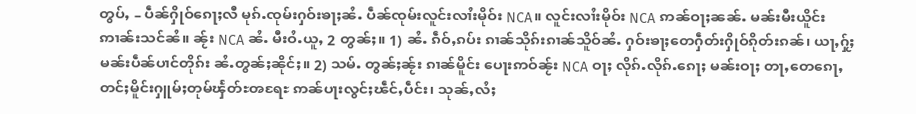တွပ်ႇ – ပဵၼ်ႁိုဝ်ၵေႃႈလီ မုၵ်ႉၸုမ်းႁဝ်းၶႃႈၼႆႉ ပဵၼ်ၸုမ်းလူင်းလၢႆးမိုဝ်း NCA။ လူင်းလၢႆးမိုဝ်း NCA ဢၼ်ဝႃႈၼၼ်ႉ မၼ်းမီးယိူင်းဢၢၼ်းသင်ၼႆ။ ၼႂ်း NCA ၼႆႉ မီးဝႆႉယူႇ 2 တွၼ်ႈ။ 1) ၼႆႉ ၵဵဝ်ႇၵပ်း ၵၢၼ်သိုၵ်းၵၢၼ်သိူဝ်ၼႆႉ ႁဝ်းၶႃႈတေႁဵတ်းႁိုဝ်ၵိုတ်းၵၼ်၊ ယႃႇႁႂ်ႈမၼ်းပဵၼ်ပၢင်တိုၵ်း ၼႆႉတွၼ်ႈၼိုင်ႈ။ 2) သမ်ႉ တွၼ်ႈၼႂ်း ၵၢၼ်မိူင်း ပေႃးဢဝ်ၼႂ်း NCA ဝႃႈ လိုၵ်ႉလိုၵ်ႉၵေႃႈ မၼ်းဝႃႈ တႃႇတေၵေႃႇတင်ႈမိူင်းႁူမ်ႈတုမ်ၾႅတ်ႊၻရႄႊ ဢၼ်ပႃးလွင်ႈၽဵင်ႇပဵင်း၊ သုၼ်ႇလႆႈ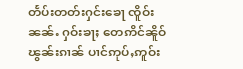တႅပ်းတတ်းႁင်းၶေႃ ၸိူဝ်းၼၼ်ႉ ႁဝ်းၶႃႈ တေဢိင်ၼိူဝ်ၽွၼ်းၵၢၼ် ပၢင်ဢုပ်ႇဢူဝ်း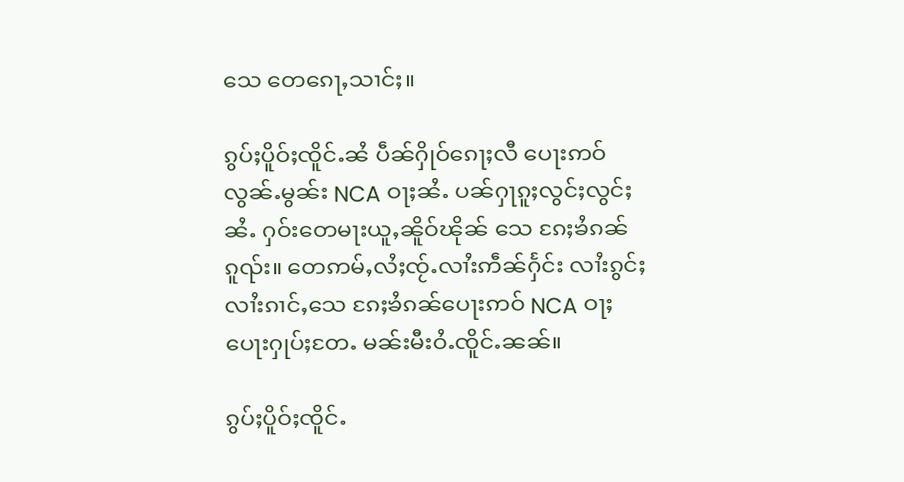သေ တေၵေႃႇသၢင်ႈ။

ၵွပ်ႈပိူဝ်ႈၸိူင်ႉၼႆ ပဵၼ်ႁိုဝ်ၵေႃႈလီ ပေႃးဢဝ်လွၼ်ႉမွၼ်း NCA ဝႃႈၼႆႉ ပၼ်ႁႃၵူႈလွင်ႈလွင်ႈၼႆႉ ႁဝ်းတေမႃးယူႇၼိူဝ်ၽိုၼ် သေ ၵႄႈၶႆၵၼ်ၵူၺ်း။ တေဢမ်ႇလႆႈၸႂ်ႉလၢႆးဢဵၼ်ႁႅင်း လၢႆးၵွင်ႈလၢႆးၵၢင်ႇသေ ၵႄႈၶႆၵၼ်ပေႃးဢဝ် NCA ဝႃႈ ပေႃးႁုပ်ႈတႄႉ မၼ်းမီးဝႆႉၸိူင်ႉၼၼ်။

ၵွပ်ႈပိူဝ်ႈၸိူင်ႉ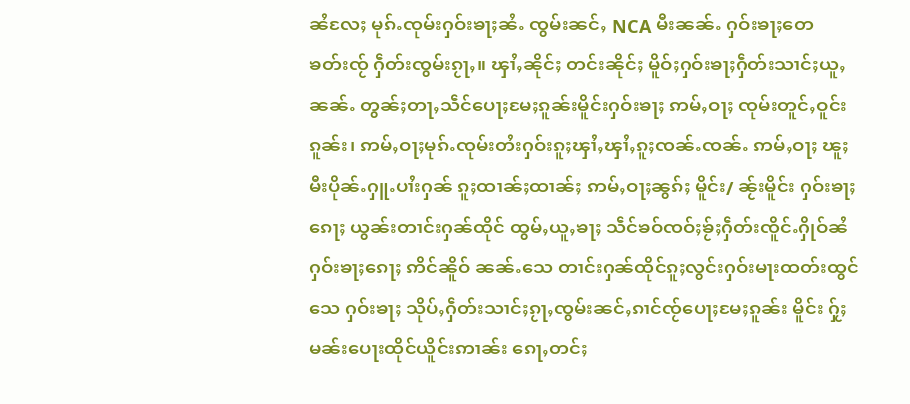ၼႆလႄႈ မုၵ်ႉၸုမ်းႁဝ်းၶႃႈၼႆႉ ၸွမ်းၼင်ႇ NCA မီးၼၼ်ႉ ႁဝ်းၶႃႈတေၶတ်းၸႂ် ႁဵတ်းၸွမ်းၵႂႃႇ။ ၾၢႆႇၼိုင်ႈ တင်းၼိုင်ႈ မိူဝ်ႈႁဝ်းၶႃႈႁဵတ်းသၢင်ႈယူႇၼၼ်ႉ တွၼ်ႈတႃႇသဵင်ပေႃႈမႄႈၵူၼ်းမိူင်းႁဝ်းၶႃႈ ဢမ်ႇဝႃႈ ၸုမ်းတူင်ႇဝူင်းၵူၼ်း၊ ဢမ်ႇဝႃႈမုၵ်ႉၸုမ်းတႆးႁဝ်းၵူႈၾၢႆႇၾၢႆႇၵူႈၸၼ်ႉၸၼ်ႉ ဢမ်ႇဝႃႈ ၽူႈမီးပိုၼ်ႉႁူႉပၢႆးႁၼ် ၵူႈထၢၼ်ႈထၢၼ်ႈ ဢမ်ႇဝႃႈၼွၵ်ႈ မိူင်း/ ၼႂ်းမိူင်း ႁဝ်းၶႃႈၵေႃႈ ယွၼ်းတၢင်းႁၼ်ထိုင် ထွမ်ႇယူႇၶႃႈ သဵင်ၶဝ်ၸဝ်ႈၶႂ်ႈႁဵတ်းၸိူင်ႉႁိုဝ်ၼႆ ႁဝ်းၶႃႈၵေႃႈ ဢိင်ၼိူဝ် ၼၼ်ႉသေ တၢင်းႁၼ်ထိုင်ၵူႈလွင်းႁဝ်းမႃးထတ်းထွင်သေ ႁဝ်းၶႃႈ သိုပ်ႇႁဵတ်းသၢင်ႈၵႂႃႇၸွမ်းၼင်ႇၵၢင်ၸႂ်ပေႃႈမႄႈၵူၼ်း မိူင်း ႁႂ်ႈမၼ်းပေႃးထိုင်ယိူင်းဢၢၼ်း ၵေႃႇတင်ႈ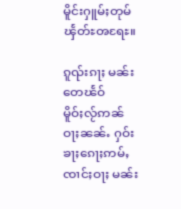မိူင်းႁူမ်ႈတုမ်ၾႅတ်ႊၻရႄႊ။

ၵူၺ်းၵႃႈ မၼ်းတေၽႅဝ်မိူဝ်ႈလႂ်ဢၼ်ဝႃႈၼၼ်ႉ ႁဝ်းၶႃႈၵေႃႈဢမ်ႇၸၢင်ႈဝႃႈ မၼ်း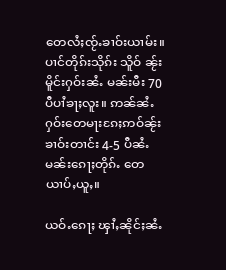တေလႆႈၸႂ်ႉၶၢဝ်းယၢမ်း။ ပၢင်တိုၵ်းသိုၵ်း သိူဝ် ၼႂ်းမိူင်းႁဝ်းၼႆႉ မၼ်းမီး 70 ပီပၢႆၶႃႈလူး။ ဢၼ်ၼႆႉႁဝ်းတေမႃးၵႄႈဢဝ်ၼႂ်းၶၢဝ်းတၢင်း 4-5 ပီၼႆႉ မၼ်းၵေႃႈတိုၵ်ႉ တေယၢပ်ႇယူႇ။

ယဝ်ႉၵေႃႈ ၾၢႆႇၼိုင်ႈၼႆႉ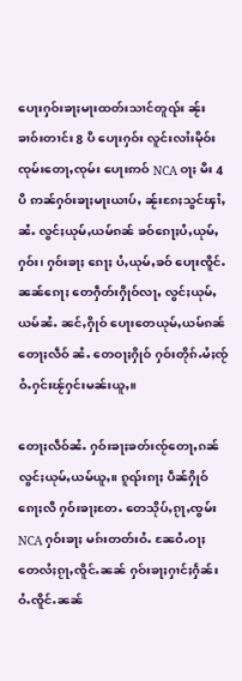ပေႃးႁဝ်းၶႃႈမႃးထတ်းသၢင်တူၺ်း ၼႂ်းၶၢဝ်းတၢင်း 8 ပီ ပေႃးႁဝ်း လူင်းလၢႆးမိုဝ်း ၸုမ်းတေႃႇၸုမ်း ပေႃးဢဝ် NCA ဝႃႈ မီး 4 ပီ ဢၼ်ႁဝ်းၶႃႈမႃးယၢပ်ႇ ၼႂ်းၵႄႈသွင်ၾၢႆႇၼႆႉ လွင်ႈယုမ်ႇယမ်ၵၼ် ၶဝ်ၵေႃႈပႆႇယုမ်ႇႁဝ်း၊ ႁဝ်းၶႃႈ ၵေႃႈ ပႆႇယုမ်ႇၶဝ် ပေႃးၸိူင်ႉၼၼ်ၵေႃႈ တေႁဵတ်းႁိုဝ်လႃႇ လွင်ႈယုမ်ႇယမ်ၼႆႉ ၼင်ႇႁိုဝ် ပေႃးတေယုမ်ႇယမ်ၵၼ် တေႃႈလဵဝ် ၼႆႉ တေဝႃႈႁိုဝ် ႁဝ်းတိုၵ်ႉမႆႈၸႂ်ဝႆႉႁင်းၽႂ်ႁင်းမၼ်းယူႇ။

တေႃႈလဵဝ်ၼႆႉ ႁဝ်းၶႃႈၶတ်းၸႂ်တေႃႇၵၼ် လွင်ႈယုမ်ႇယမ်ယူႇ။ ၵူၺ်းၵႃႈ ပဵၼ်ႁိုဝ်ၵေႃႈလီ ႁဝ်းၶႃႈတႄႉ တေသိုပ်ႇၵႂႃႇၸွမ်း NCA ႁဝ်းၶႃႈ မၵ်းတတ်းဝႆႉ ၼႄဝႆႉဝႃႈ တေလႆႈၵႂႃႇၸိူင်ႉၼၼ် ႁဝ်းၶႃႈႁၢင်ႈႁႅၼ်းဝႆႉၸိူင်ႉၼၼ်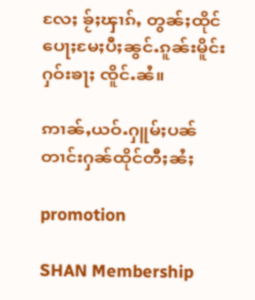လႄႈ ၶႂ်ႈၾၢၵ်ႇ တွၼ်ႈထိုင် ပေႃႈမႄႈပီႈၼွင်ႉၵူၼ်းမိူင်းႁဝ်းၶႃႈ ၸိူင်ႉၼႆ။

ဢၢၼ်ႇယဝ်ႉႁူမ်ႈပၼ်တၢင်းႁၼ်ထိုင်တီႈၼႆႈ

promotion

SHAN Membership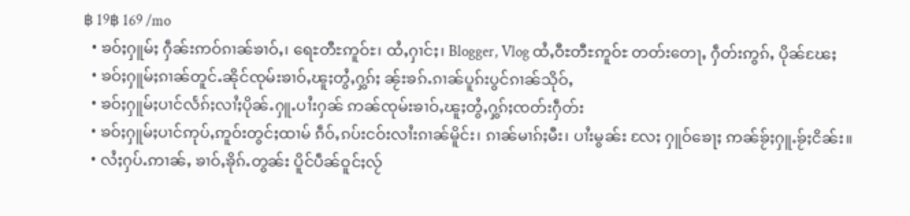฿ 19฿ 169 /mo
  • ၶဝ်ႈႁူမ်ႈ ႁဵၼ်းဢဝ်ၵၢၼ်ၶၢဝ်ႇ၊ ရေႊတီႊဢူဝ်ႊ၊ ထႆႇႁၢင်ႈ၊ Blogger, Vlog ထႆႇဝီႊတီႊဢူဝ်ႊ တတ်းတေႃႇ ႁဵတ်းဢွၵ်ႇ ပိုၼ်ၽႄႈ
  • ၶဝ်ႈႁူမ်ႈၵၢၼ်တူင်ႉၼိုင်ၸုမ်းၶၢဝ်ႇၽူႈတွႆႇႁွၵ်ႈ ၼႂ်းၶၵ်ႉၵၢၼ်ပူၵ်းပွင်ၵၢၼ်သိုဝ်ႇ
  • ၶဝ်ႈႁူမ်ႈပၢင်လႅၵ်ႈလၢႆႈပိုၼ်ႉႁူႉပၢႆးႁၼ် ဢၼ်ၸုမ်းၶၢဝ်ႇၽူႈတွႆႇႁွၵ်ႈၸတ်းႁဵတ်း
  • ၶဝ်ႈႁူမ်ႈပၢင်ဢုပ်ႇဢူဝ်းတွင်ႈထၢမ် ၵဵဝ်ႇၵပ်းငဝ်းလၢႆးၵၢၼ်မိူင်း၊ ၵၢၼ်မၢၵ်ႈမီး၊ ပၢႆးမွၼ်း လႄႈ ႁူဝ်ၶေႃႈ ဢၼ်ၶႂ်ႈႁူႉၶႂ်ႈငိၼ်း။
  • လႆႈႁပ်ႉဢၢၼ်ႇ ၶၢဝ်ႇၶိုၵ်ႉတွၼ်း ပိူင်ပဵၼ်ဝူင်ႈလႂ်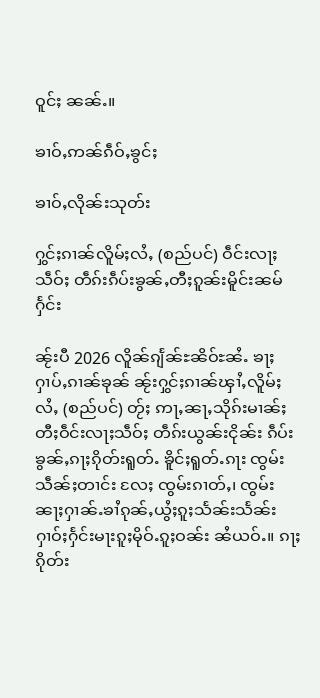ဝူင်ႈ ၼၼ်ႉ။

ၶၢဝ်ႇဢၼ်ၵဵဝ်ႇၶွင်ႈ

ၶၢဝ်ႇလိုၼ်းသုတ်း

ႁွင်ႈၵၢၼ်လိူမ်ႈလႆႇ (စည်ပင်) ဝဵင်းလႃႈသဵဝ်ႈ တဵၵ်းၵဵပ်းၶွၼ်ႇတီႈၵူၼ်းမိူင်းၼမ်ႁႅင်း

ၼႂ်းပီ 2026 လိူၼ်ၵျႅၼ်ႊၼိဝ်ႊၼႆႉ ၶႃႈႁၢပ်ႇၵၢၼ်ၶုၼ် ၼႂ်းႁွင်ႈၵၢၼ်ၾၢႆႇလိူမ်ႈလႆႇ (စည်ပင်) တႂ်ႈ ဢႃႇၼႃႇသိုၵ်းမၢၼ်ႈတီႈဝဵင်းလႃႈသဵဝ်ႈ တဵၵ်းယွၼ်းငိုၼ်း ၵဵပ်းၶွၼ်ႇၵႃႈၵိုတ်းရူတ်ႉ ၶိူင်ႈရူတ်ႉၵႃး ၸွမ်းသဵၼ်ႈတၢင်း လႄႈ ၸွမ်းၵၢတ်ႇ၊ ၸွမ်းၼႃႈႁၢၼ်ႉၶၢႆၵုၼ်ႇယွႆႈၵူႈသႅၼ်းသႅၼ်း ႁၢဝ်ႈႁႅင်းမႃးၵူႈမိုဝ်ႉၵူႈဝၼ်း ၼႆယဝ်ႉ။ ၵႃႈၵိုတ်း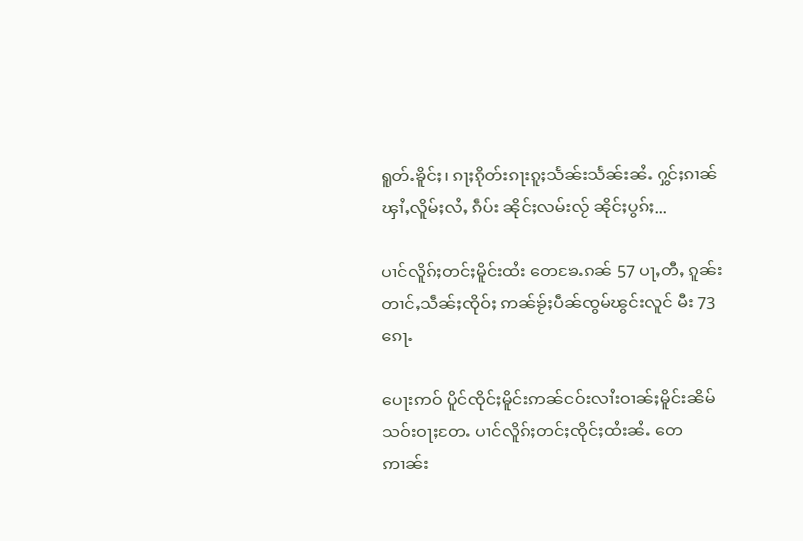ရူတ်ႉၶိူင်ႈ၊ ၵႃႈၵိုတ်းၵႃးၵူႈသႅၼ်းသႅၼ်းၼႆႉ ႁွင်ႈၵၢၼ်ၾၢႆႇလိူမ်ႈလႆႇ ၵဵပ်း ၼိုင်ႈလမ်းလႂ် ၼိုင်ႈပွၵ်ႈ...

ပၢင်လိူၵ်ႈတင်ႈမိူင်းထႆး တေၶႄႉၵၼ် 57 ပႃႇတီႇ ၵူၼ်းတၢင်ႇသဵၼ်ႈၸိုဝ်ႈ ဢၼ်ၶႂ်ႈပဵၼ်ၸွမ်ၽွင်းလူင် မီး 73 ၵေႃႉ

ပေႃးဢဝ် ပိူင်ၸိုင်ႈမိူင်းဢၼ်ငဝ်းလၢႆးဝၢၼ်ႈမိူင်းၼိမ်သဝ်းဝႃႈတႄႉ ပၢင်လိူၵ်ႈတင်ႈၸိုင်ႈထႆးၼႆႉ တေဢၢၼ်း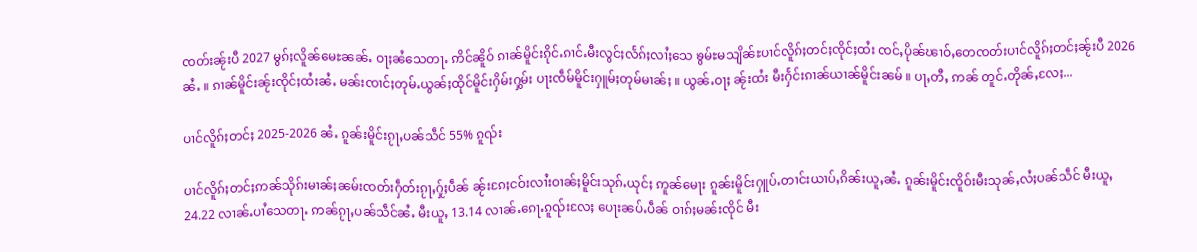ၸတ်းၼႂ်းပီ 2027 မွၵ်ႈလိူၼ်မေႊၼၼ်ႉ ဝႃႈၼႆသေတႃႉ ဢိင်ၼိူဝ် ၵၢၼ်မိူင်းၵိုင်ႉၵၢင်ႉမီးလွင်ႈလႅၵ်ႈလၢႆႈသေ ၶွမ်ႊမသျိၼ်ႊပၢင်လိူၵ်ႈတင်ႈၸိုင်ႈထႆး ၸင်ႇပိုၼ်ၽၢဝ်ႇတေၸတ်းပၢင်လိူၵ်ႈတင်ႈၼႂ်းပီ 2026 ၼႆႉ ။ ၵၢၼ်မိူင်းၼႂ်းၸိုင်ႈထႆးၼႆႉ မၼ်းၸၢင်ႈတုမ်ႉယွၼ်ႈထိုင်မိူင်းႁိမ်းႁွမ်း ပႃးၸဵမ်မိူင်းႁူမ်ႈတုမ်မၢၼ်ႈ ။ ယွၼ်ႉဝႃႈ ၼႂ်းထႆး မီးႁႅင်းၵၢၼ်ယၢၼ်မိူင်းၼမ် ။ ပႃႇတီႇ ဢၼ် တူင်ႉတိုၼ်ႇလႄႈ...

ပၢင်လိူၵ်ႈတင်ႈ 2025-2026 ၼႆႉ ၵူၼ်းမိူင်းၵႂႃႇပၼ်သဵင် 55% ၵူၺ်း

ပၢင်လိူၵ်ႈတင်ႈဢၼ်သိုၵ်းမၢၼ်ႈၼမ်းၸတ်းႁဵတ်းၵႂႃႇႁႂ်ႈပဵၼ် ၼႂ်းၵႄႈငဝ်းလၢႆးဝၢၼ်ႈမိူင်းသုၵ်ႉယုင်ႈ ဢူၼ်မေႃး ၵူၼ်းမိူင်းႁူပ်ႉတၢင်းယၢပ်ႇၵိၼ်းယူႇၼႆႉ ၵူၼ်းမိူင်းၸိူဝ်းမီးသုၼ်ႇလႆႈပၼ်သဵင် မီးယူႇ 24.22 လၢၼ်ႉပၢႆသေတႃႉ ဢၼ်ၵႂႃႇပၼ်သဵင်ၼႆႉ မီးယူႇ 13.14 လၢၼ်ႉၵေႃႉၵူၺ်းလႄႈ ပေႃးၼပ်ႉပဵၼ် ဝၢၵ်ႈမၼ်းၸိုင် မီး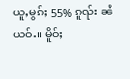ယူႇမွၵ်ႈ 55% ၵူၺ်း ၼႆယဝ်ႉ။ မိူဝ်ႈ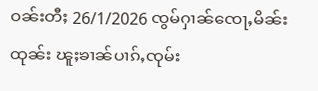ဝၼ်းတီႈ 26/1/2026 ၸွမ်ႁၢၼ်ၸေႃႇမိၼ်းထုၼ်း ၽူႈၶၢၼ်ပၢၵ်ႇၸုမ်း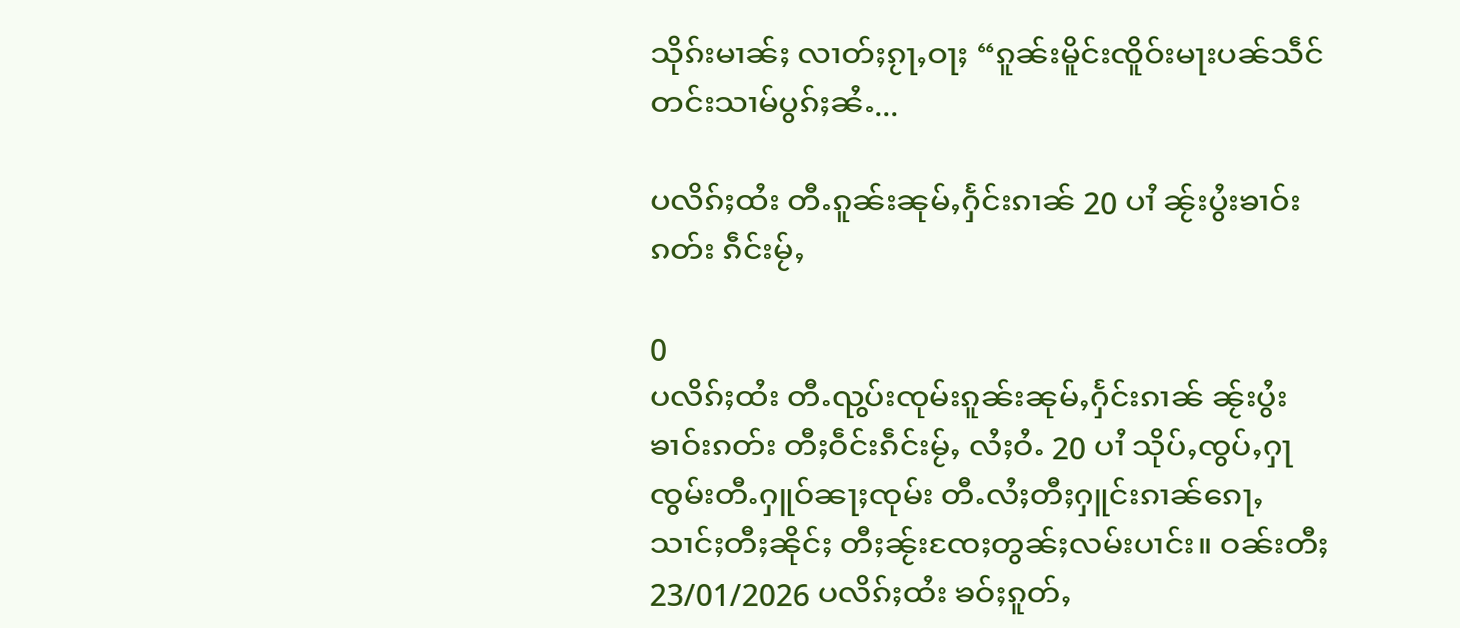သိုၵ်းမၢၼ်ႈ လၢတ်ႈၵႂႃႇဝႃႈ “ၵူၼ်းမိူင်းၸိူဝ်းမႃးပၼ်သဵင် တင်းသၢမ်ပွၵ်ႈၼႆႉ...

ပလိၵ်ႈထႆး တီႉၵူၼ်းၼုမ်ႇႁႅင်းၵၢၼ် 20 ပၢႆ ၼႂ်းပွႆးၶၢဝ်းၵတ်း ၵဵင်းမႂ်ႇ

0
ပလိၵ်ႈထႆး တီႉၺွပ်းၸုမ်းၵူၼ်းၼုမ်ႇႁႅင်းၵၢၼ် ၼႂ်းပွႆးၶၢဝ်းၵတ်း တီႈဝဵင်းၵဵင်းမႂ်ႇ လႆႈဝႆႉ 20 ပၢႆ သိုပ်ႇၸွပ်ႇႁႃၸွမ်းတီႉႁူဝ်ၼႃႈၸုမ်း တီႉလႆႈတီႈႁူင်းၵၢၼ်ၵေႃႇသၢင်ႈတီႈၼိုင်ႈ တီႈၼႂ်းၸႄႈတွၼ်ႈလမ်းပၢင်း။ ဝၼ်းတီႈ 23/01/2026 ပလိၵ်ႈထႆး ၶဝ်ႈၵူတ်ႇ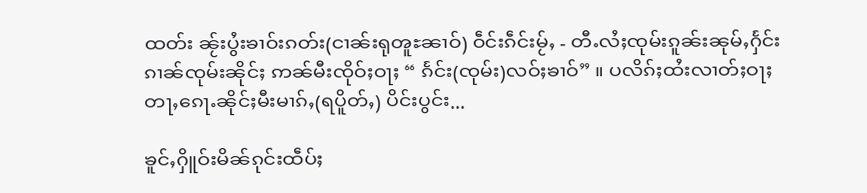ထတ်း ၼႂ်းပွႆးၶၢဝ်းၵတ်း(ငၢၼ်းရုၻူႊၼၢဝ်) ဝဵင်းၵဵင်းမႂ်ႇ - တီႉလႆႈၸုမ်းၵူၼ်းၼုမ်ႇႁႅင်းၵၢၼ်ၸုမ်းၼိုင်ႈ ဢၼ်မီးၸိုဝ်ႈဝႃႈ “ ၵႅင်း(ၸုမ်း)လဝ်ႈၶၢဝ်” ။ ပလိၵ်ႈထႆးလၢတ်ႈဝႃႈ တႃႇၵေႃႉၼိုင်ႈမီးမၢၵ်ႇ(ရပိူတ်ႇ) ပိင်းပွင်း...

ၶူင်ႇႁိူဝ်းမိၼ်ၵုင်းထဵပ်ႈ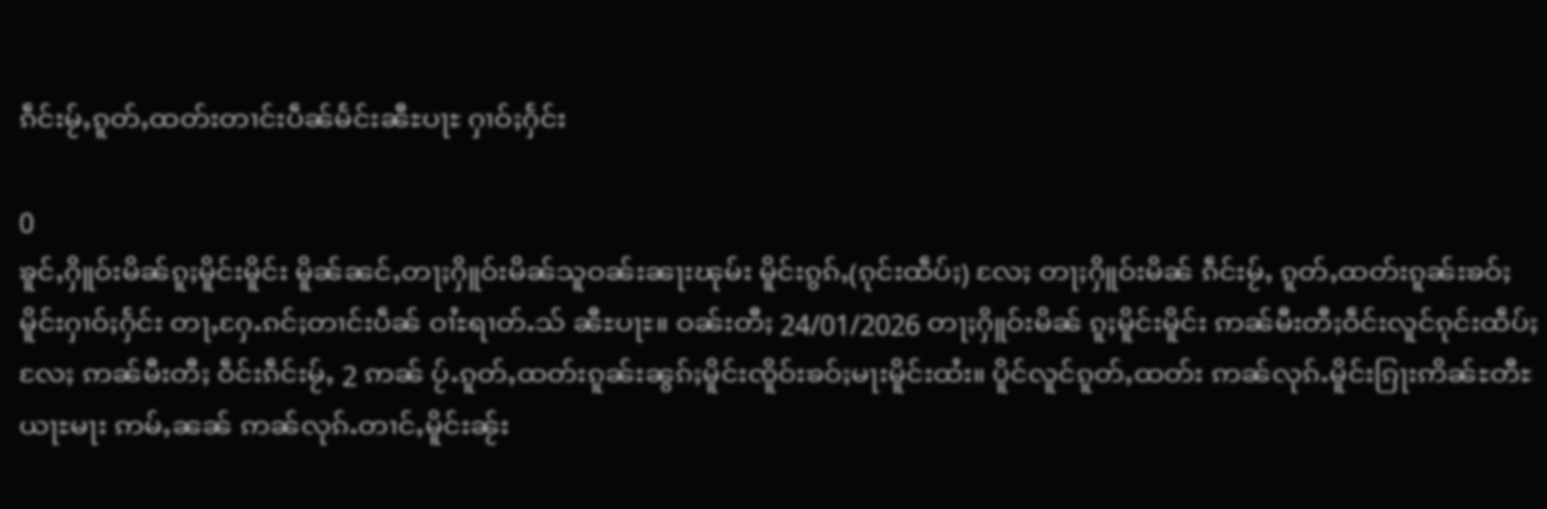ၵဵင်းမႂ်ႇၵူတ်ႇထတ်းတၢင်းပဵၼ်မႅင်းၼီႊပႃႊ ႁၢဝ်ႈႁႅင်း

0
ၶူင်ႇႁိူဝ်းမိၼ်ၵူႈမိူင်းမိူင်း မိူၼ်ၼင်ႇတႃႈႁိူဝ်းမိၼ်သူဝၼ်းၼႃးၽုမ်း မိူင်းၵွၵ်ႇ(ၵုင်းထဵပ်ႈ) လႄႈ တႃႈႁိူဝ်းမိၼ် ၵဵင်းမႂ်ႇ ၵူတ်ႇထတ်းၵူၼ်းၶဝ်ႈမိူင်းႁၢဝ်ႈႁႅင်း တႃႇႁႄႉၵင်ႈတၢင်းပဵၼ် ဝၢႆႊရၢတ်ႉသ် ၼီႊပႃႊ။ ဝၼ်းတီႈ 24/01/2026 တႃႈႁိူဝ်းမိၼ် ၵူႈမိူင်းမိူင်း ဢၼ်မီးတီႈဝဵင်းလူင်ၵုင်းထဵပ်ႈလႄႈ ဢၼ်မီးတီႈ ဝဵင်းၵဵင်းမႂ်ႇ 2 ဢၼ် ပႂ်ႉၵူတ်ႇထတ်းၵူၼ်းၼွၵ်ႈမိူင်းၸိူဝ်းၶဝ်ႈမႃးမိူင်းထႆး။ ပိူင်လူင်ၵူတ်ႇထတ်း ဢၼ်လုၵ်ႉမိူင်းၵြႃးဢိၼ်ႊတီႊယႃႊမႃး ဢမ်ႇၼၼ် ဢၼ်လုၵ်ႉတၢင်ႇမိူင်းၼႂ်း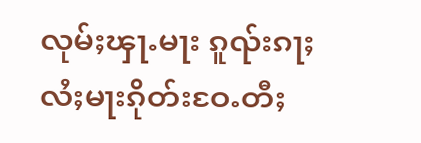လုမ်ႈၾႃႉမႃး ၵူၺ်းၵႃႈလႆႈမႃးၵိုတ်းဝႄႉတီႈ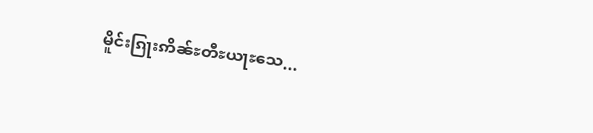မိူင်းၵြႃးဢိၼ်ႊတီႊယႃႊသေ...